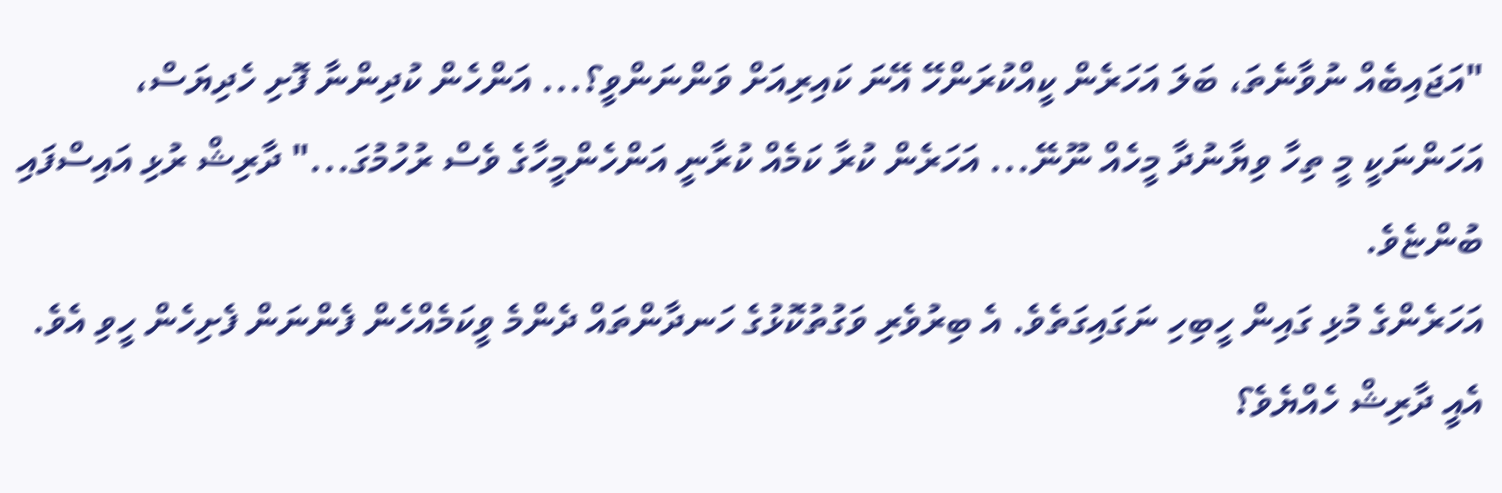"އަޖައިބެއް ނުވާނެތަ، ބަލަ އަހަރެން ކީއްކުރަންހޭ އޭނަ ކައިރިއަށް ވަންނަންވީ؟... އަންހެން ކުދިންނާ ފޮށި ހެދިޔަސް، އަހަންނަކީ މީ ތިހާ ވިޔާނުދާ މީހެއް ނޫނޭ... އަހަރެން ކުރާ ކަމެއް ކުރާނީ އަންހެންމީހާގެ ވެސް ރުހުމުގަ..." ދާރިޝް ރުޅި އައިސްފައި ބުންޏެވެ.
އަހަރެންގެ މުޅި ގައިން ހީބިހި ނަގައިގަތެވެ. އެ ބިރުވެރި ވަގުތުކޮޅުގެ ހަނދާންތައް ދެންމެ ވީކަމެއްހެން ފެންނަން ފެށިހެން ހީވި އެވެ. އެއީ ދާރިޝް ހެއްޔެވެ؟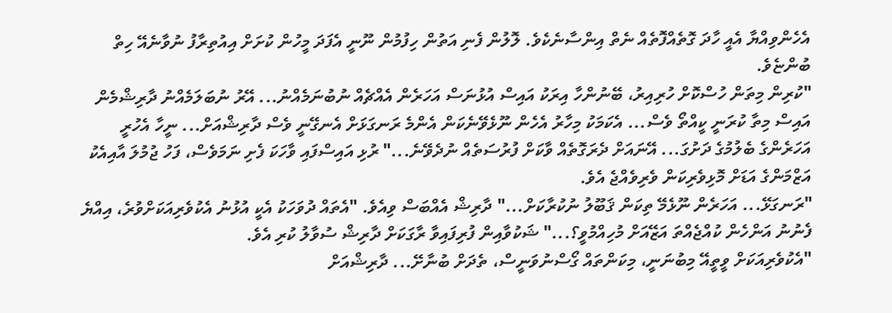އެހެންވިއްޔާ އެއީ ހާދަ ގޮތެއްފޮތެއް ނެތް އިންސާނެކެވެ. ލޮލުން ފެނި އަތުން ހިފުމުން ނޫނީ އެފަދަ މީހުން ކުށަށް އިއުތިރާފު ނުވާނެއޭ ހިތް ބުންޏެވެ.
"ކުރިން މިތަން ހުސްކޮށް ހުރިއިރު، ބޭނުންހާ އިރަކު އައިސް އުޅުނަސް އަހަރެން އެއްޗެއް ނުބުނަމެއްނު... އޭރު ނުބަލަމެއްނު ދާރިޝްމެން އައިސް މިތާ ކުރަނީ ކީއްތޯ ވެސް... އެކަމަކު މިހާރު އެހެން ނޫޅެވޭނެކަން އެންމެ ރަނގަޅަށް އެނގޭނީ ވެސް ދާރިޝްއަށް... ނީހާ އެހުރީ އަހަރެންގެ ބެލުމުގެ ދަށުގަ... އޭނައަށް ދެރަގޮތެއް ވާކަށް ފުރުސަތެއް ނުދެވޭނެ..." ރުޅި އައިސްފައި ވާހަކަ ފެށި ނަމަވެސް، ފަހު ޖުމުލަ އާއިއެކު އަޒްމަންގެ އަޑަށް މޮޅިވެރިކަން ވެރިވެއްޖެ އެވެ.
"ރަނގަޅޭ... އަހަރެން ނޫޅެމޭ ތިކަން ޤަބޫލު ނުކުރާކަށް..." ދާރިޝް އެއްބަސް ވިއެވެ. "އެތައް ދުވަހަކު އެކީ އުޅުނު އެކުވެރިއަކަށްވުރެ، އިއްޔެ ފެނުނު އަންހެން ކުއްޖެއްތަ އަޒޭއަށް މުހިއްމުވީ؟..." ޝަކުވާއިން ފުރިފައިވާ ރާގަކަށް ދާރިޝް ސުވާލު ކުރި އެވެ.
"އެކުވެރިއަކަށް ވީތީއޭ މިބުނަނީ، މިކަންތައް ގޯސްނުވަނީސް، ތެދަށް ބުނާށޭ... ދާރިޝްއަށް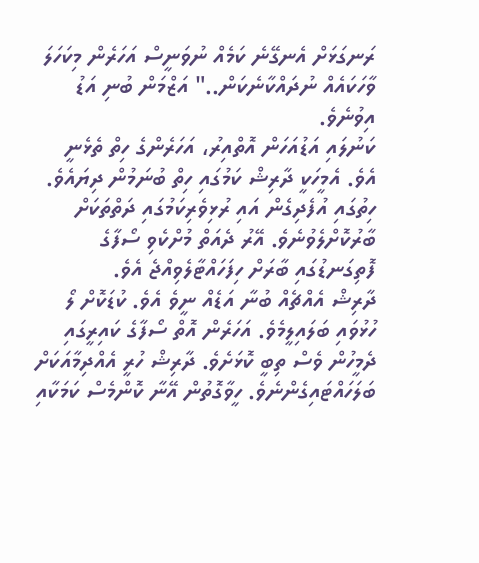ރަނގަޅަށް އެނގޭނެ ކަމެއް ނުވަނީސް އަހަރެން މިކަހަލަ ވާހަކައެއް ނުދައްކާނެކަން.." އަޒްމަން ބުނި އަޑު އިވުނެވެ.
ކަނުލައި އަޑުއަހަން އޮތްއިރު، އަހަރެންގެ ހިތް ތެޅެނީ އެވެ. އެމީހަކީ ދާރިޝް ކަމުގައި ހިތް ބުނަމުން ދިޔައެވެ. ހިތުގައި އުފެދިގެން އައި ރުޅިވެރިކަމުގައި ދަތްތަކަށް ބާރުކޮށްލެވުނެވެ. އޭރު ދެއަތް މުށްކެވި ސޯފާގެ ފޮތިގަނޑުގައި ބާރަށް ހިފަހައްޓާލެވިއްޖެ އެވެ.
ދާރިޝް އެއްޗެއް ބުނާ އަޑެއް ނީވެ އެވެ. ކުޑަކޮށް ލޯ ހުޅުވައި ބަލައިލީމެވެ. އަހަރެން އޮތް ސޯފާގެ ކައިރީގައި ދެމީހުން ވެސް ތިބީ ކޮޅަށެވެ. ދާރިޝް ހުރީ އެއްދިމާއަކަށް ބަލަހައްޓައިގެންނެވެ. ހީވާގޮތުން އޭނާ ކޮންމެސް ކަމަކާއި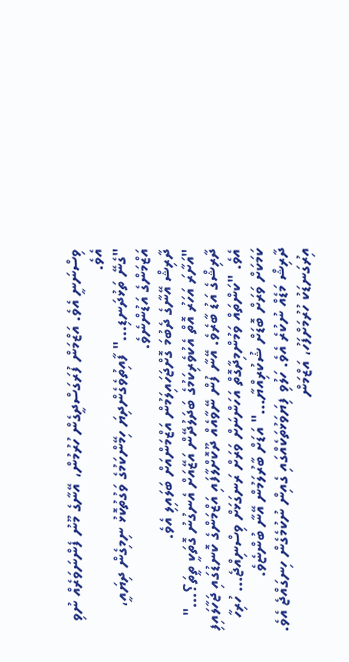ވިސްނަނީ އެވެ. އަޒްމަން ފުރަގަސްދީގެން ހުރުމުން، އޭނާގެ މޫނު ފެންނަވަރެއް ނުވި އެވެ.
"ގެނޭ ތަޅުދަނޑި..." ފާއިތުވެގެންދިޔަ ހިމޭންކަމުގެ ވަގުތުކޮޅު ނިމިގެން ދިޔައީ، އަޒްމަންގެ އަޑުންނެވެ.
ދާރިޝް އޭނާގެ ދެބުމަ ގޮށްޖަހައިލަމުން އަޒްމަންއަށް ބަލައިލި އެވެ.
"އަށާރަ އަހަރު އޮތް އެކުވެރިކަމުގެ ބަދަލުދޭން އަޒޭއަށް އެނގުނު ގޮތަކީ ތީތަ؟..." ދާރިޝްގެ އަޑު ބާރެވެ. އޭނާ ފުން ނޭވާއެއް ދޫކޮށްލާފައި އަޒްމަންގެ ކޮނޑުގައި ޖަހާލައިފި އެވެ. "ކަންތައް ވަމުންމިދާގޮތް އަހަންނަށް ވަރަށް ރަނގަޅަށް ވިސްނިއްޖެ... ހުރިހާ ކަމަކަށް ވަރަށް ބޮޑަށް ޝުކުރިއްޔާ..." އަޑަށް ބާރުލަމުން އޭނާ ބުންޏެވެ.
ދާރިޝް މަޑެއް ނުކުރެ އެވެ. ހަލުވި ފިޔަވަޅުތަކެއްގައި ގެއިން ނުކުމެގެން ހިނގައްޖެ އެވެ. އިރުގަނޑަކު ހުރުމަށްފަހު، އަޒްމަން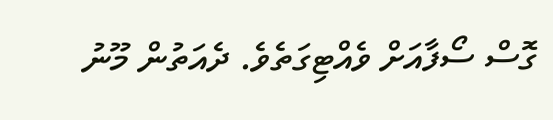ގޮސް ސޯފާއަށް ވެއްޓިގަތެވެ. ދެއަތުން މޫނު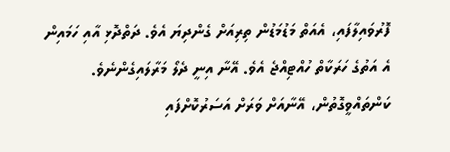ފޮރުވައިލާފައި، އެއަތް މަޑުމަޑުން ތިރިއަށް ގެންދިޔަ އެވެ. ދަތްދޮޅި އާއި ހަމައިން އެ އަތުގެ ހަރަކާތް ހުއްޓިއްޖެ އެވެ. އޭނާ އިނީ ދެލޯ މަރާލައިގެންނެވެ. ކަންތައްވީގޮތުން، އޭނާއަށް ވަރަށް އަސަރުކޮށްފައި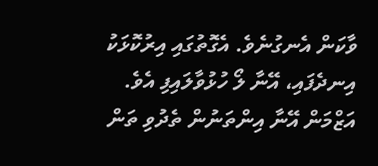ވާކަން އެނގުނެވެ. އެގޮތުގައި އިރުކޮޅަކު އިނދެފައި، އޭނާ ލޯ ހުޅުވާލައިފި އެވެ.
އަޒްމަން އޭނާ އިންތަނުން ތެދުވި ތަން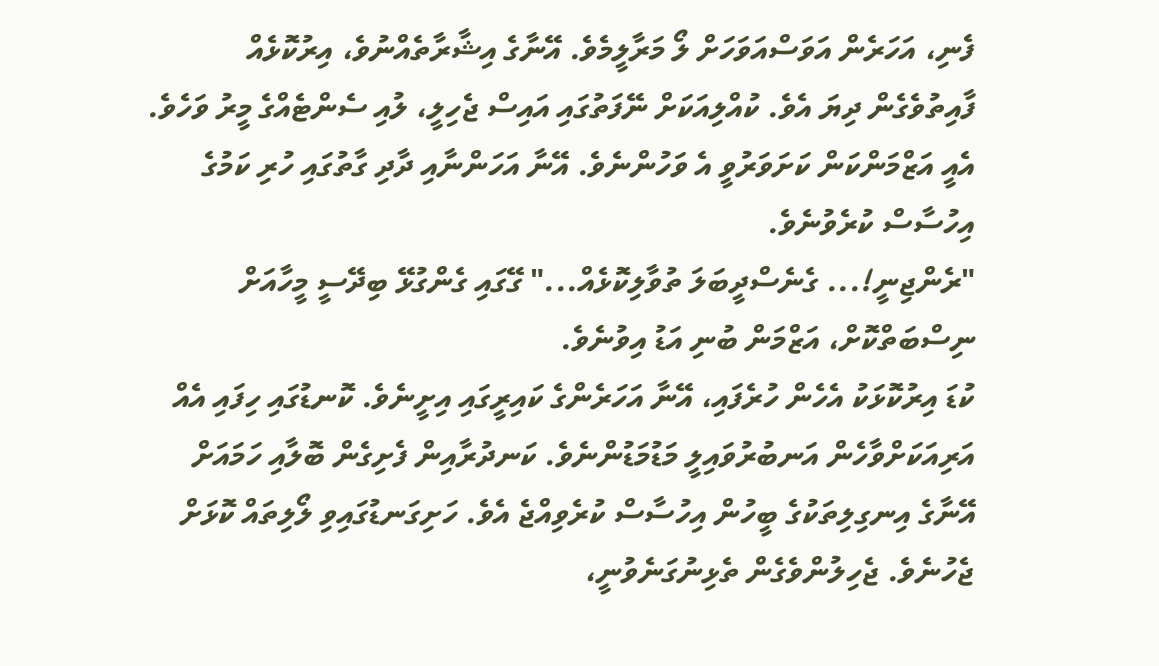ފެނި، އަހަރެން އަވަސްއަވަހަށް ލޯ މަރާލީމެވެ. އޭނާގެ އިޝާރާތެއްނުވެ، އިރުކޮޅެއް ފާއިތުވެގެން ދިޔަ އެވެ. ކުއްލިއަކަށް ނޭފަތުގައި އައިސް ޖެހިލީ، ލުއި ސެންޓެއްގެ މީރު ވަހެވެ. އެއީ އަޒްމަންކަން ކަށަވަރުވީ އެ ވަހުންނެވެ. އޭނާ އަހަންނާއި ދާދި ގާތުގައި ހުރި ކަމުގެ އިހުސާސް ކުރެވުނެވެ.
"ރެންޖިނީ!... ގެނެސްދީބަލަ ތުވާލިކޮޅެއް..." ގޭގައި ގެންގުޅޭ ބިދޭސީ މީހާއަށް ނިސްބަތްކޮށް، އަޒްމަން ބުނި އަޑު އިވުނެވެ.
ކުޑަ އިރުކޮޅަކު އެހެން ހުރެފައި، އޭނާ އަހަރެންގެ ކައިރީގައި އިށީނެވެ. ކޮނޑުގައި ހިފައި އެއް އަރިއަކަށްވާހެން އަނބުރުވައިލީ މަޑުމަޑުންނެވެ. ކަނދުރާއިން ފެށިގެން ބޮލާއި ހަމައަށް އޭނާގެ އިނގިލިތަކުގެ ބީހުން އިހުސާސް ކުރެވިއްޖެ އެވެ. ހަށިގަނޑުގައިވި ލޯލިތައް ކޮޅަށް ޖެހުނެވެ. ޖެހިލުންވެގެން ތެޅިނުގަނެވުނީ،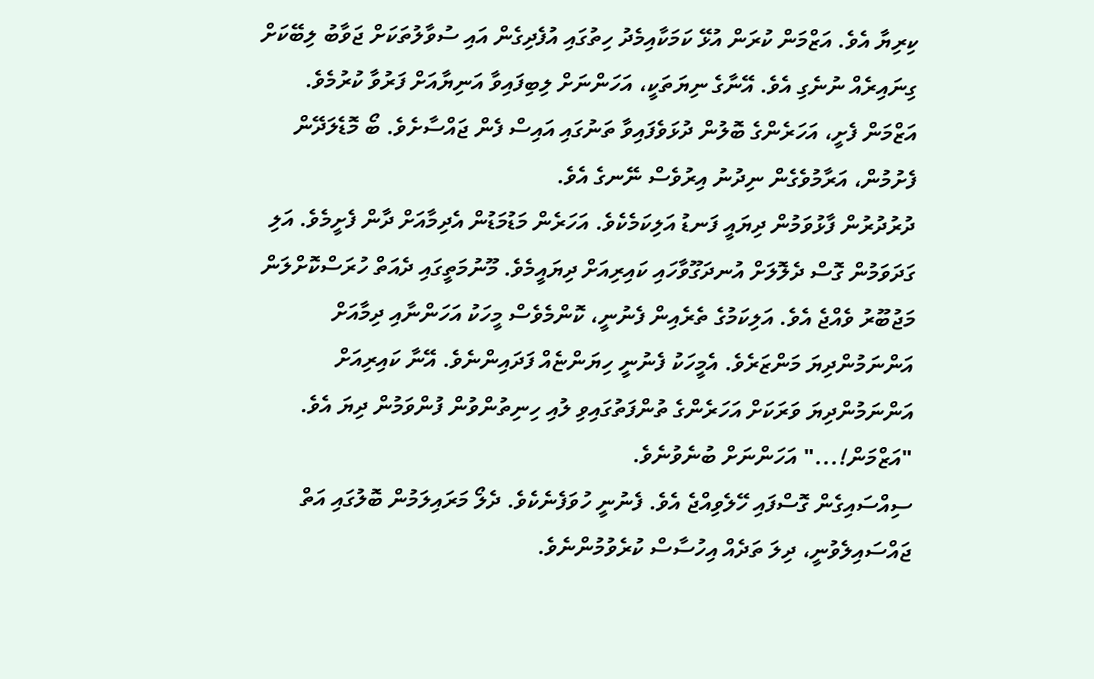ކިރިޔާ އެވެ. އަޒްމަން ކުރަން އުޅޭ ކަމަކާއިމެދު ހިތުގައި އުފެދިގެން އައި ސުވާލުތަކަށް ޖަވާބު ލިބޭކަށް ގިނައިރެއް ނުނެގި އެވެ. އޭނާގެ ނިޔަތަކީ، އަހަންނަށް ލިބިފައިވާ އަނިޔާއަށް ފަރުވާ ކުރުމެވެ.
އަޒްމަން ފެށީ، އަހަރެންގެ ބޮލުން ދުޅަވެފައިވާ ތަނުގައި އައިސް ފެން ޖައްސާށެވެ. ބޯ މޮޑެލަދޭން ފެށުމުން، އަރާމުވެގެން ނިދުނު އިރުވެސް ނޭނގެ އެވެ.
ދުރުދުރުން ފާޅުވަމުން ދިޔައީ ފަނޑު އަލިކަމެކެވެ. އަހަރެން މަޑުމަޑުން އެދިމާއަށް ދާން ފެށީމެވެ. އަލި ގަދަވަމުން ގޮސް ދެލޮލަށް އުނދަގޫވާހައި ކައިރިއަށް ދިޔައީމެވެ. މޫނުމަތީގައި ދެއަތް ހުރަސްކޮށްލަން މަޖުބޫރު ވެއްޖެ އެވެ. އަލިކަމުގެ ތެރެއިން ފެނުނީ، ކޮންމެވެސް މީހަކު އަހަންނާއި ދިމާއަށް އަންނަމުންދިޔަ މަންޒަރެވެ. އެމީހަކު ފެނުނީ ހިޔަންޏެއް ފަދައިންނެވެ. އޭނާ ކައިރިއަށް އަންނަމުންދިޔަ ވަރަކަށް އަހަރެންގެ ތުންފަތުގައިވި ލުއި ހިނިތުންވުން ފުންވަމުން ދިޔަ އެވެ.
"އަޒްމަން!..." އަހަންނަށް ބުނެވުނެވެ.
ސިއްސައިގެން ގޮސްފައި ހޭލެވިއްޖެ އެވެ. ފެނުނީ ހުވަފެނެކެވެ. ދެލޯ މަރައިލަމުން ބޮލުގައި އަތް ޖައްސައިލެވުނީ، ދިލަ ތަދެއް އިހުސާސް ކުރެވުމުންނެވެ.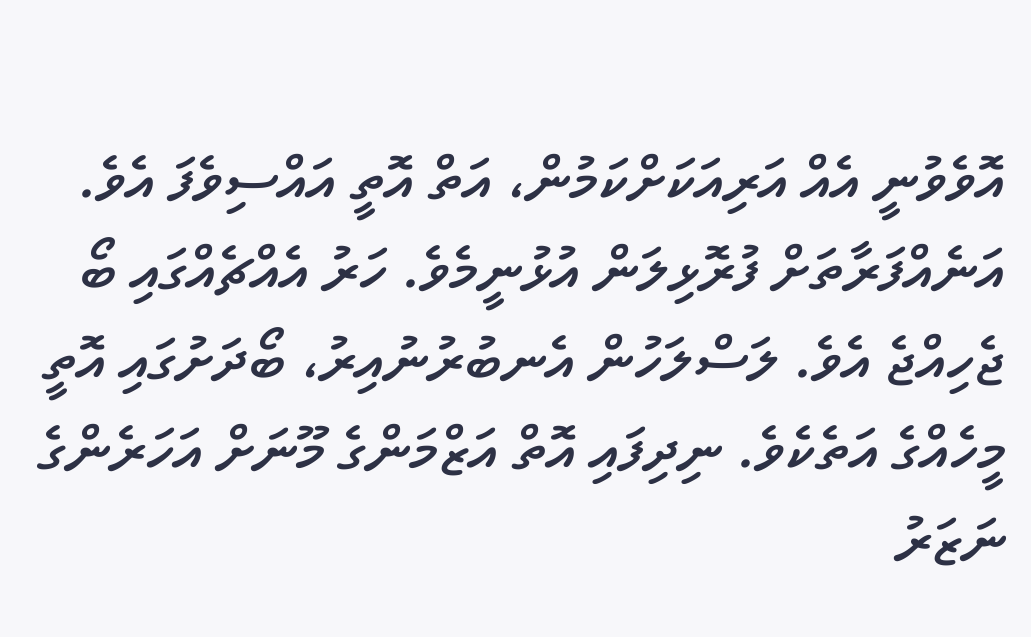އޮވެވުނީ އެއް އަރިއަކަށްކަމުން، އަތް އޮތީ އައްސިވެފަ އެވެ. އަނެއްފަރާތަށް ފުރޮޅިލަން އުޅުނީމެވެ. ހަރު އެއްޗެއްގައި ބޯ ޖެހިއްޖެ އެވެ. ލަސްލަހުން އެނބުރުނުއިރު، ބޯދަށުގައި އޮތީ މީހެއްގެ އަތެކެވެ. ނިދިފައި އޮތް އަޒްމަންގެ މޫނަށް އަހަރެންގެ ނަޒަރު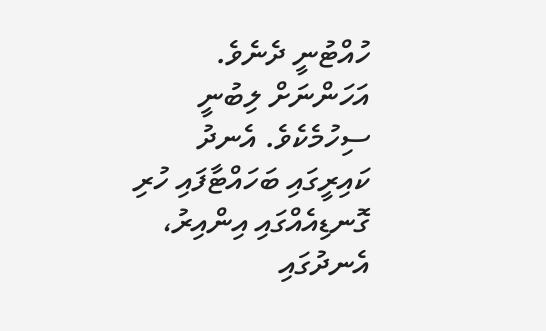ހުއްޓުނީ ދެނެވެ. އަހަންނަށް ލިބުނީ ސިހުމެކެވެ. އެނދު ކައިރީގައި ބަހައްޓާފައި ހުރި ގޮނޑިއެއްގައި އިންއިރު، އެނދުގައި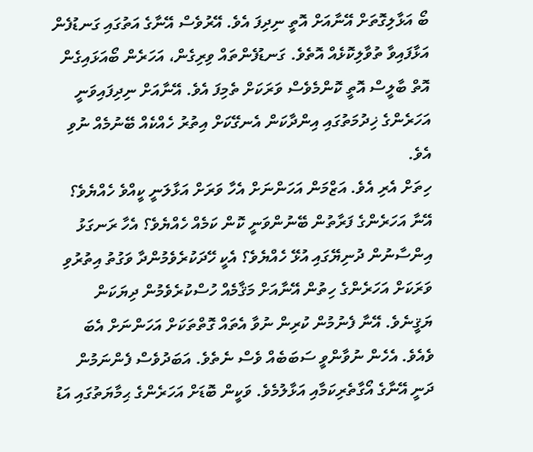ބޯ އަޅާލިގޮތަށް އޭނާއަށް އޮތީ ނިދިފަ އެވެ. އޭރުވެސް އޭނާގެ އަތުގައި ގަނޑުފެން އަޅާފައިވާ ތުވާލިކޮޅެއް އޮތެވެ. ގަނޑުފެންތައް ވިރިގެން، އަހަރެން ބޯއަޅައިގެން އޮތް ބާލީސް އޮތީ ކޮންމެވެސް ވަރަކަށް ތެމިފަ އެވެ. އޭނާއަށް ނިދިފައިވަނީ އަހަރެންގެ ޚިދުމަތުގައި އިންދާކަން އެނގޭކަށް އިތުރު ހެއްކެއް ބޭނުމެއް ނުވި އެވެ.
ހިތަށް އެރި އެވެ. އަޒްމަން އަހަންނަށް އެހާ ވަރަށް އަޅާލަނީ ކީއްވެ ހެއްޔެވެ؟ އޭނާ އަހަރެންގެ ފަރާތުން ބޭނުންވަނީ ކޮން ކަމެއް ހެއްޔެވެ؟ އެހާ ރަނގަޅު އިންސާނުން ދުނިޔޭގައި އުޅޭ ހެއްޔެވެ؟ އެކީ ހޭދަކުރެވެމުންދާ ވަގުތު އިތުރުވި ވަރަކަށް އަހަރެންގެ ހިތުން އޭނާއަށް މަޤާމެއް ހުސްކުރެވެމުން ދިޔަކަން ޔަޤީނެވެ. އޭނާ ފެނުމުން ކުރިން ނުވާ އެތައް ގޮތްތަކަށް އަހަންނަށް އެބަ ވެއެވެ. އެހެން ނުވާންވީ ސަބަބެއް ވެސް ނެތެވެ. އަބަދުވެސް ފެންނަމުން ދަނީ އޭނާގެ އޯގާތެރިކަމާއި އަޅާލުމެވެ. ވަކީން ބޮޑަށް އަހަރެންގެ ޙިމާޔަތުގައި އަޑު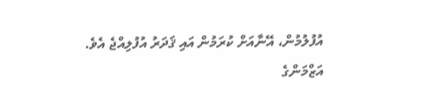އުފުލުމުން، އޭނާއަށް ކުރަމުން އައި ޤަދަރު އުފުލިއްޖެ އެވެ.
އަޒްމަންގެ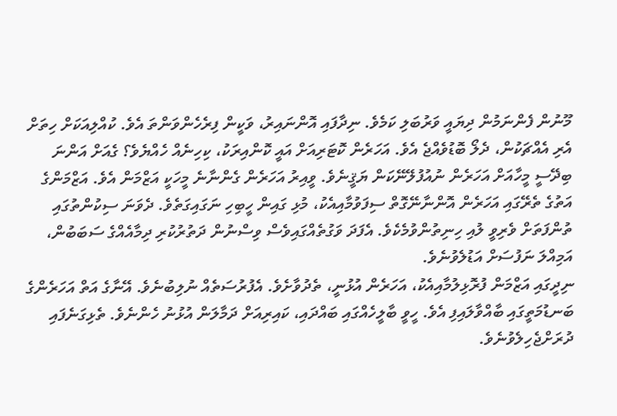މޫނުން ފެންނަމުން ދިޔައީ ވަރުބަލި ކަމެވެ. ނިދާފައި އޮންނައިރު، ވަކީން ފިރެހެންވަންތަ އެވެ. ކުއްލިއަކަށް ހިތަށް އެރި އެއްޗަކުން، ދެލޯ ބޮޑުވެއްޖެ އެވެ. އަހަރެން ކޮޓަރިއަށް އައީ ކޮންއިރަކު، ކިހިނެއް ހެއްޔެވެ؟ ގެއަށް އަންނަ ބިދޭސީ މީހާއަށް އަހަރެން ނުއުފުލޭނޭކަން ޔަޤީނެވެ. ވީއިރު އަހަރެން ގެންނާނެ މީހަކީ އަޒްމަން އެވެ. އަޒްމަންގެ އަތުގެ ތެރޭގައި އަހަރެން އޮންނާނޭގޮތް ސިފަވުމާއިއެކު، މުޅި ގައިން ހީބިހި ނަގައިގަތެވެ. ދެވަނަ ސިކުންތުގައި ތުންފަތަށް ވެރިވީ ލުއި ހިނިތުންވުމެކެވެ. އެފަދަ ވަގުތެއްގައިވެސް ވިސްނުން ދަތުރުކުރި ދިމާއެއްގެ ސަބަބުން، އަމިއްލަ ނަފުސަށް އަޑުލެވުނެވެ.
ނިދީގައި އަޒްމަން ފުރޮޅިލުމާއިއެކު، އަހަރެން އުޅުނީ، ތެދުވާށެވެ. އެފުރުސަތެއް ނުލިބުނެވެ. އޭނާގެ އަތް އަހަރެންގެ ބަނޑުމަތީގައި ބާއްވާލައިފި އެވެ. ހީވީ ބާލީހެއްގައި ބައްދައި، ކައިރިއަށް ދަމާލަން އުޅުނު ހެންނެވެ. ތެޅިގަނެފައި ދުރަށްޖެހިލެވުނެވެ.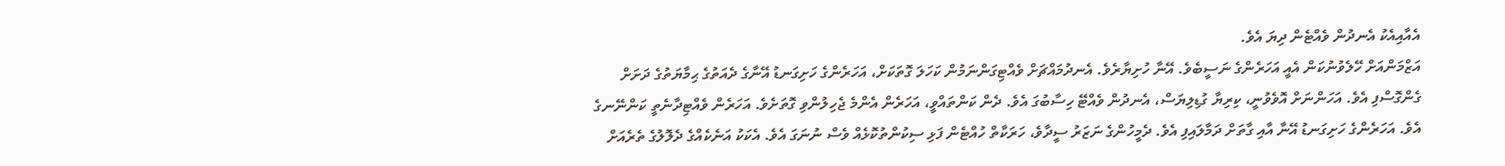އެއާއިއެކު އެނދުން ވެއްޓެން ދިޔަ އެވެ.
އަޒްމަންއަށް ހޭލެވުނުކަން އެއީ އަހަރެންގެ ނަސީބެވެ. އޭނާ ހުށިޔާރެވެ. އެނދުމައްޗަށް ވެއްޓިގަންނަމުން ކަހަލަ ގޮތަކަށް، އަހަރެންގެ ހަށިގަނޑު އޭނާގެ ދެއަތުގެ ޙިމާޔަތުގެ ދަށަށް ގެންގޮސްފި އެވެ. އަހަންނަށް އޮވެވުނީ، ކިރިޔާ ގުޑިލިޔަސް، އެނދުން ވެއްޓޭ ހިސާބުގަ އެވެ. ދެން ކަންތައްވީ، އަހަރެން އެންމެ ޖެހިލުންވި ގޮތަށެވެ. އަހަރެން ވެއްޓިދާނެތީ ކަންނޭނގެ އެވެ. އަހަރެންގެ ހަށިގަނޑު އޭނާ އާއި ގާތަށް ދަމާލައިފި އެވެ. ދެމީހުންގެ ނަޒަރު ސީދާވެ، ހަރަކާތް ހުއްޓެން ފަޅި ސިކުންތުކޮޅެއް ވެސް ނުނަގަ އެވެ. އެކަކު އަނެކެއްގެ ދެލޮލުގެ ތެރެއަށް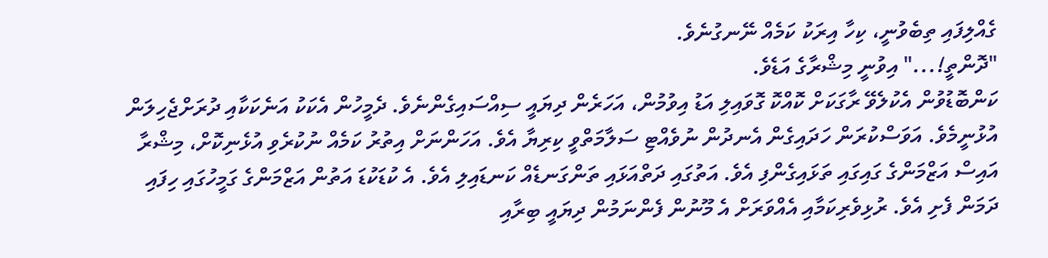ގެއްލިފައި ތިބެވުނީ، ކިހާ އިރަކު ކަމެއް ނޭނގުނެވެ.
"ދޮންތީ!..." އިވުނީ މިޝްރާގެ އަޑެވެ.
ކަންބޮޑުވުން އެކުލެވޭ ރާގަކަށް ކޮއްކޮ ގޮވައިލި އަޑު އިވުމުން، އަހަރެން ދިޔައީ ސިއްސައިގެންނެވެ. ދެމީހުން އެކަކު އަނެކަކާއި ދުރަށްޖެހިލަން އުޅުނީމެވެ. އަވަސްކުރަން ހަދައިގެން އެނދުން ނުވެއްޓި ސަލާމަތްވީ ކިރިޔާ އެވެ. އަހަންނަށް އިތުރު ކަމެއް ނުކުރެވި އުޅެނިކޮށް، މިޝްރާ އައިސް އަޒްމަންގެ ގައިގައި ތަޅައިގެންފި އެވެ. އަތުގައި ދަތްއަޅައި ތަންގަނޑެއް ކަނޑައިލި އެވެ. އެ ކުޑަކުޑަ އަތުން އަޒްމަންގެ ގަމީހުގައި ހިފައި ދަމަން ފެށި އެވެ. ރުޅިވެރިކަމާއި އެއްވަރަށް އެ މޫނުން ފެންނަމުން ދިޔައީ ބިރާއި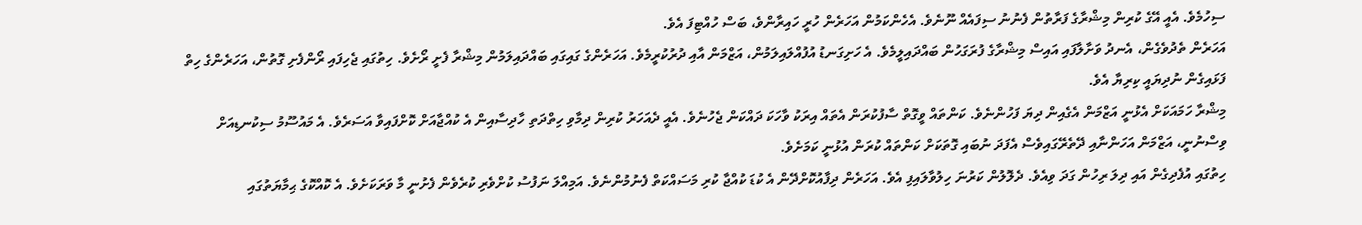ސިހުމެވެ. އެއީ އޭގެ ކުރިން މިޝްރާގެ ފަރާތުން ފެނުނު ސިފައެއް ނޫނެވެ. އެހެންކަމުން އަހަރެން ހުރީ ހައިރާންވެ، ބަސް ހުއްޓިފަ އެވެ.
އަހަރެން ތެދުވެގެން، އެނދު ވަށާލާފައި އައިސް މިޝްރާގެ ފުރަގަހުން ބައްދައިލީމެވެ. އެ ހަށިގަނޑު އުފުއްލައިލަމުން، އަޒްމަން އާއި ދުރުކުރީމެވެ. އަހަރެންގެ ގައިގައި ބައްދައިލަމުން މިޝްރާ ފެށީ ރޯށެވެ. ހިތުގައި ޖެހިފައި ރޯންފެށި ގޮތުން، އަހަރެންގެ ހިތް ފަޅައިގެން ނުދިޔައީ ކިރިޔާ އެވެ.
މިޝްރާ ހަމައަކަށް އެޅުނީ އަޒްމަން އެގެއިން ދިޔަ ފަހުންނެވެ. ކަންތައް ވީގޮތް ސާފުކުރަން އެތައް އިރަކު ވާހަކަ ދައްކަން ޖެހުނެވެ. އެއީ ދެއަހަރު ކުރިން ދިމާވި ހިތްދަތި ހާދިސާއިން އެ ކުއްޖާއަށް ކޮށްފައިވާ އަސަރެވެ. އެ މައުސޫމު ސިކުނޑިއަށް ވިސްނުނީ، އަޒްމަން އަހަންނާއި ދޭތެރޭގައިވެސް އެފަދަ ނުބައި ގޮތަކަށް ކަންތައް ކުރަން އުޅުނީ ކަމަށެވެ.
ހިތުގައި އުފެދިގެން އައި ދިލަ ރިހުން ގަދަ ވިއެވެ. ދެލޮލުން ކަރުނަ ހިލުވާލައިފި އެވެ. އަހަރެން ދިފާއުކޮށްދޭން އެ ކުޑަ ކުއްޖާ ކުރި މަސައްކަތް ފެނުމުންނެވެ. އަމިއްލަ ނަފުސު ކުށްވެރި ކުރެވެން ފެށުނީ މާ ވަރަކަށެވެ. އެ ކޮއްކޮގެ ޙިމާޔަތުގައި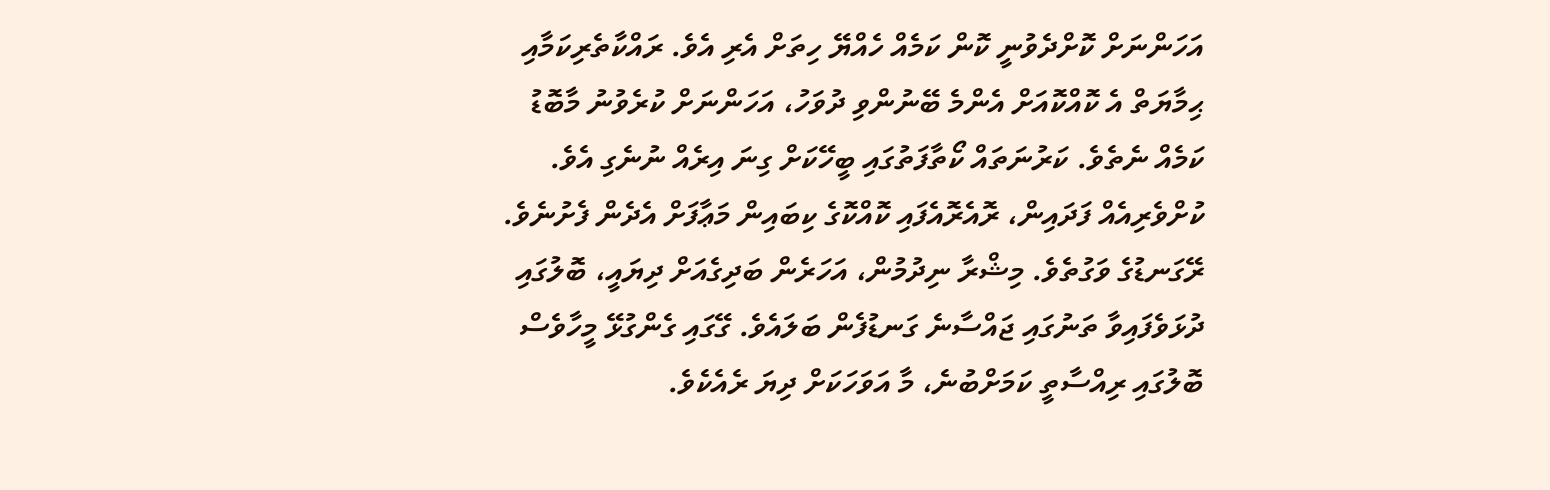އަހަންނަށް ކޮށްދެވުނީ ކޮން ކަމެއް ހެއްޔޭ ހިތަށް އެރި އެވެ. ރައްކާތެރިކަމާއި ޙިމާޔަތް އެ ކޮއްކޮއަށް އެންމެ ބޭނުންވި ދުވަހު، އަހަންނަށް ކުރެވުނު މާބޮޑު ކަމެއް ނެތެވެ. ކަރުނަތައް ކޯތާފަތުގައި ބީހޭކަށް ގިނަ އިރެއް ނުނެގި އެވެ. ކުށްވެރިއެއް ފަދައިން، ރޮއެރޮއެފައި ކޮއްކޮގެ ކިބައިން މަޢާފަށް އެދެން ފެށުނެވެ.
ރޭގަނޑުގެ ވަގުތެވެ. މިޝްރާ ނިދުމުން، އަހަރެން ބަދިގެއަށް ދިޔައީ، ބޮލުގައި ދުޅަވެފައިވާ ތަނުގައި ޖައްސާނެ ގަނޑުފެން ބަލައެވެ. ގޭގައި ގެންގުޅޭ މީހާވެސް ބޮލުގައި ރިއްސާތީ ކަމަށްބުނެ، މާ އަވަހަކަށް ދިޔަ ރެއެކެވެ.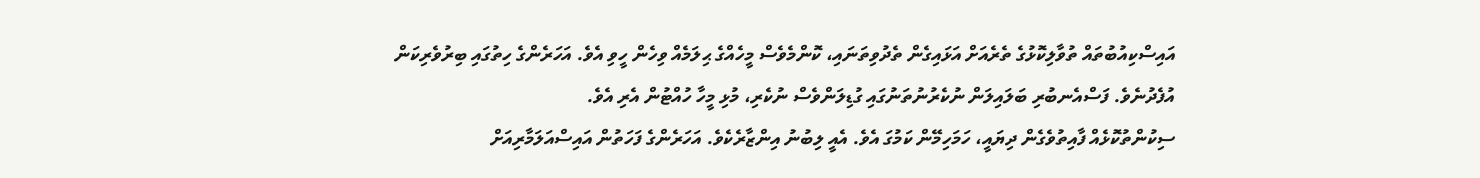އައިސްކިއުބުތައް ތުވާލިކޮޅުގެ ތެރެއަށް އަޅައިގެން ތެދުވިތަނައި، ކޮންމެވެސް މީހެއްގެ ޙިލަމެއް ވިހެން ހީވި އެވެ. އަހަރެންގެ ހިތުގައި ބިރުވެރިކަން އުފެދުނެވެ. ފަސްއެނބުރި ބަލައިލަން ނުކެރުނުތަނުގައި ގުޑިލަންވެސް ނުކެރި، މުޅި މީހާ ހުއްޓުން އެރި އެވެ.
ސިކުންތުކޮޅެއް ފާއިތުވެގެން ދިޔައީ، ހަމަހިމޭން ކަމުގަ އެވެ. އެއީ ލިބުނު އިންޒާރެކެވެ. އަހަރެންގެ ފަހަތުން އައިސްއަލަމާރިއަށް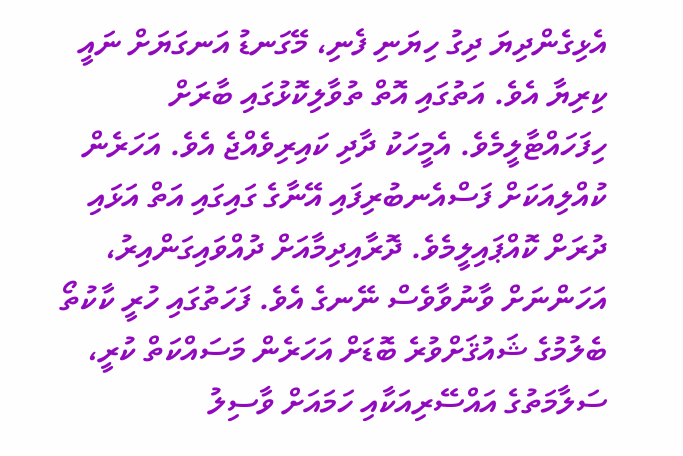އެޅިގެންދިޔަ ދިގު ހިޔަނި ފެނި، މޭގަނޑު އަނގަޔަށް ނައީ ކިރިޔާ އެވެ. އަތުގައި އޮތް ތުވާލިކޮޅުގައި ބާރަށް ހިފަހައްޓާލީމެވެ. އެމީހަކު ދާދި ކައިރިވެއްޖެ އެވެ. އަހަރެން ކުއްލިއަކަށް ފަސްއެނބުރިފައި އޭނާގެ ގައިގައި އަތް އަޅައި ދުރަށް ކޮއްޕައިލީމެވެ. ދޮރާއިދިމާއަށް ދުއްވައިގަންއިރު، އަހަންނަށް ވާނުވާވެސް ނޭނގެ އެވެ. ފަހަތުގައި ހުރީ ކާކުތޯ ބެލުމުގެ ޝައުޤަށްވުރެ ބޮޑަށް އަހަރެން މަސައްކަތް ކުރީ، ސަލާމަތުގެ އައްސޭރިއަކާއި ހަމައަށް ވާސިލު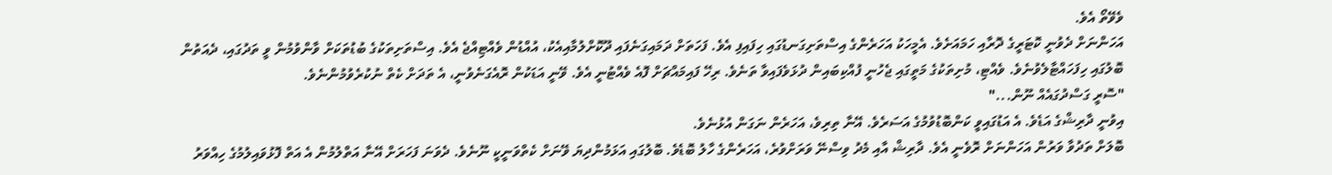ވެވޭތޯ އެވެ.
އަހަންނަށް ދެވުނީ ކޮޓަރީގެ ދޮރާއި ހަމައަށެވެ. އެމީހަކު އަހަރެންގެ އިސްތަށިގަނޑުގައި ހިފައިފި އެވެ. ފަހަތަށް ދަމައިގަނެފައި ދޫކޮށްލުމާއިއެކު، އުއްޑުން ވެއްޓިއްޖެ އެވެ. އިސްތަށިތަކުގެ ބުޑުތަކަށް ވާންވުމުން ވީ ތަދުގައި، ދެއަތުން ބޮލުގައި ހިފަހައްޓާލެވުނެވެ. ވެއްޓި، މުށިތަކުގެ މަތީގައި ޖެހުނީ ފުއްކިބައިން ދުޅަވެފައިވާ ތަނެވެ. ރިހޭ ފައިމައްޗަށް ފޮއެ ވެއްޓުނީ އެވެ. ވޭނީ އަޑަކުން ރޮއެގަނެވުނީ، އެ ތަދަށް ކެތް ނުކުރެވުމުންނެވެ.
"ސޮރީ ގަސްދުގައެއް ނޫން..."
އިވުނީ ދާރިޝްގެ އަޑެވެ. އެ އަޑުގައިވީ ކަންބޮޑުވުމުގެ އަސަރެވެ. އޭނާ ތިރިވެ، އަހަރެން ނަގަން އުޅުނެވެ.
ބޮލަށް ތަދުވާ ވަރުން އަހަންނަށް ރޮވެނީ އެވެ. ދާރިޝް އާއި މެދު ވިސްނޭ ވަރަށްވުރެ، އަހަރެންގެ ހާލު ބޮޑެވެ. ބޮލުގައި އަޅަމުންދިޔަ ވޭނަށް ކެތްވަނީކީ ނޫނެވެ. ދެވަނަ ފަހަރަށް އޭނާ އަތްލުމުން އެ އަތް ފޮޅުވައިލުމުގެ ހިއްވަރު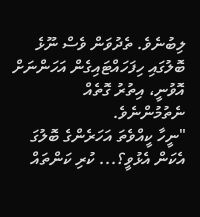ލިބުނެވެ. ތެދުވަން ވެސް ނޫޅެ ބޮލުގައި ހިފަހައްޓައިގެން އަހަންނަށް އޮވުނީ، އިތުރު ގޮތެއް ނެތުމުންނެވެ.
"ނީހާ ކީއްވެތަ އަހަރެންގެ ބޮލުގަ އެކަން އެޅުވީ؟... ކުރި ކަންތައް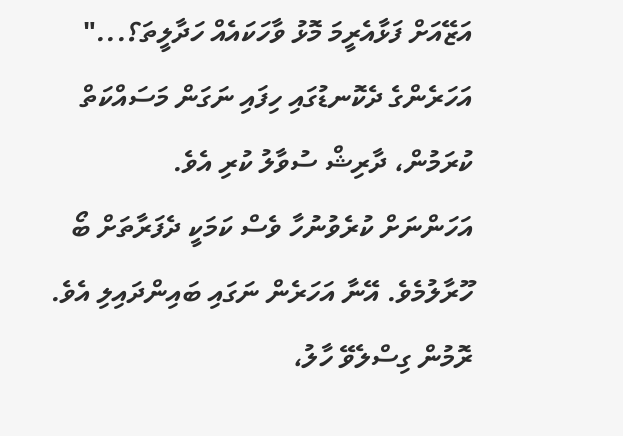އަޒޭއަށް ފަޅާއެރީމަ މޮޅު ވާހަކައެއް ހަދާލީތަ؟..." އަހަރެންގެ ދެކޮނޑުގައި ހިފައި ނަގަން މަސައްކަތް ކުރަމުން، ދާރިޝް ސުވާލު ކުރި އެވެ.
އަހަންނަށް ކުރެވުނުހާ ވެސް ކަމަކީ ދެފަރާތަށް ބޯ ހޫރާލުމެވެ. އޭނާ އަހަރެން ނަގައި ބައިންދައިލި އެވެ. ރޮމުން ގިސްލެވޭ ހާލު،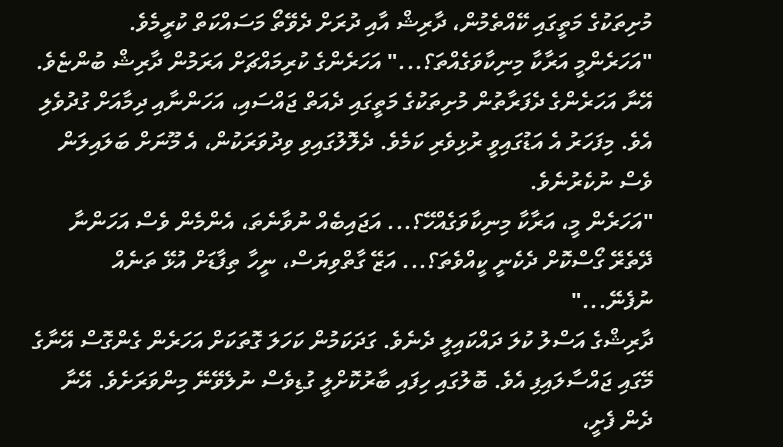މުށިތަކުގެ މަތީގައި ކޭއްތެމުން، ދާރިޝް އާއި ދުރަށް ދެވޭތޯ މަސައްކަތް ކުރީމެވެ.
"އަހަރެންމީ އަރާކާ މިނިކާވަގެއްތަ؟..." އަހަރެންގެ ކުރިމައްޗަށް އަރަމުން ދާރިޝް ބުންޏެވެ. އޭނާ އަހަރެންގެ ދެފަރާތުން މުށިތަކުގެ މަތީގައި ދެއަތް ޖައްސައި، އަހަންނާއި ދިމާއަށް ގުދުވެލި އެވެ. މިފަހަރު އެ އަޑުގައިވީ ރުޅިވެރި ކަމެވެ. ދެލޮލުގައިވި ވިދުވަރަކުން، އެ މޫނަށް ބަލައިލަން ވެސް ނުކެރުނެވެ.
"އަހަރެން މީ، އަރާކާ މިނިކާވަގެއްހޭ؟... އަޖައިބެއް ނުވާނެތަ، އެންމެން ވެސް އަހަންނާ ދޭތެރޭ ގޯސްކޮށް ދެކެނީ ކީއްވެތަ؟... އަޒޭ ގާތްވިޔަސް، ނީހާ ތިފާޑަށް އުޅޭ ތަނެއް ނުފެނޭ..."
ދާރިޝްގެ އަސްލު ކުލަ ދައްކައިލީ ދެނެވެ. ގަދަކަމުން ކަހަލަ ގޮތަކަށް އަހަރެން ގެންގޮސް އޭނާގެ މޭގައި ޖައްސާލައިފި އެވެ. ބޮލުގައި ހިފައި ބާރުކޮށްލީ ގުޑިވެސް ނުލެވޭނޭ މިންވަރަށެވެ. އޭނާ ދެން ފެށީ،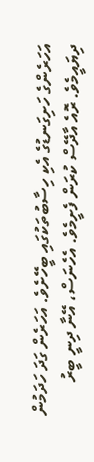އަހަރެންގެ ހަށިގަނޑުގެ އެކި ހިސާބުތަކުގައި ބީހޭށެވެ. އަހަރެން ގަދަ ހަދަމުން ދިޔައީމެވެ. ރޮއެ އާދޭސް ކުރަން ފެށީމެވެ. އެހެނަސް، އޭނާ ދިނީ ބީރު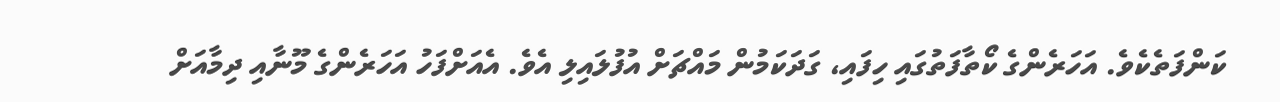ކަންފަތެކެވެ. އަހަރެންގެ ކޯތާފަތުގައި ހިފައި، ގަދަކަމުން މައްޗަށް އުފުލައިލި އެވެ. އެއަށްފަހު އަހަރެންގެ މޫނާއި ދިމާއަށް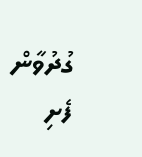ގުދުވާން ފެށި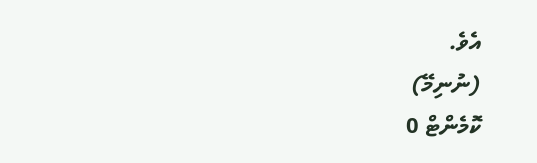އެވެ.
(ނުނިމޭ)
ކޮމެންޓް 0